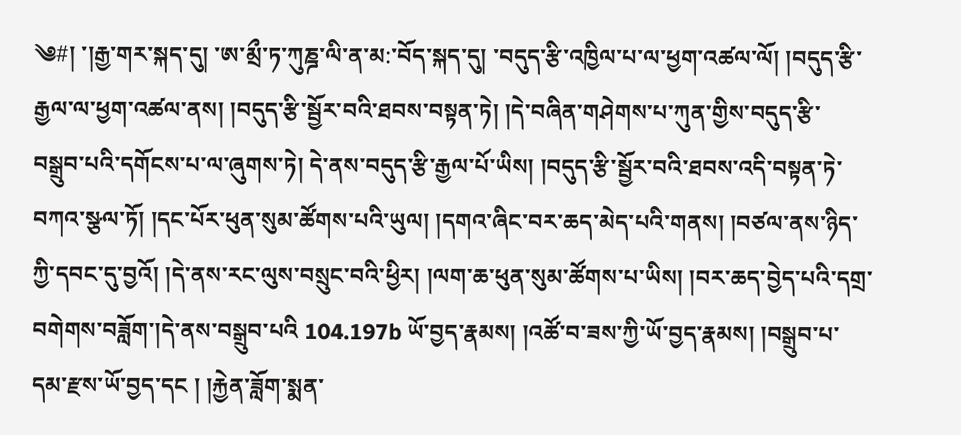༄#། ་།རྒྱ་གར་སྐད་དུ། ་ཨ་མྲྀ་ཏ་ཀུཎྜ་ལི་ན་མ:་བོད་སྐད་དུ། ་བདུད་རྩི་འཁྱིལ་པ་ལ་ཕྱག་འཚལ་ལོ། །བདུད་རྩི་རྒྱལ་ལ་ཕྱག་འཚལ་ནས། །བདུད་རྩི་སྦྱོར་བའི་ཐབས་བསྟན་ཏེ། །དེ་བཞིན་གཤེགས་པ་ཀུན་གྱིས་བདུད་རྩི་བསྒྲུབ་པའི་དགོངས་པ་ལ་ཞུགས་ཏེ། དེ་ནས་བདུད་རྩི་རྒྱལ་པོ་ཡིས། །བདུད་རྩི་སྦྱོར་བའི་ཐབས་འདི་བསྟན་ཏེ་བཀའ་སྩལ་ཏོ། །དང་པོར་ཕུན་སུམ་ཚོགས་པའི་ཡུལ། །དགའ་ཞིང་བར་ཆད་མེད་པའི་གནས། །བཙལ་ནས་ཉིད་ཀྱི་དབང་དུ་བྱའོ། །དེ་ནས་རང་ལུས་བསྲུང་བའི་ཕྱིར། །ལག་ཆ་ཕུན་སུམ་ཚོགས་པ་ཡིས། །བར་ཆད་བྱེད་པའི་དགྲ་བགེགས་བཟློག་།དེ་ནས་བསྒྲུབ་པའི 104.197b ཡོ་བྱད་རྣམས། །འཚོ་བ་ཟས་ཀྱི་ཡོ་བྱད་རྣམས། །བསྒྲུབ་པ་དམ་རྫས་ཡོ་བྱད་དང ། །རྐྱེན་ཟློག་སྨན་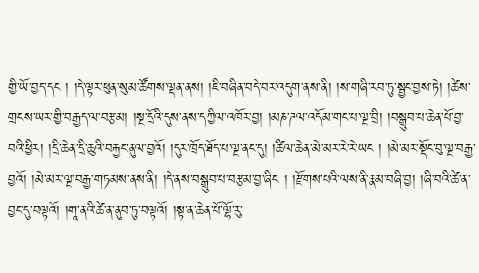གྱི་ཡོ་བྱད་དང ། །དེ་ལྟར་ཕུན་སུམ་ཚོགས་ལྡན་ནས། །ཇི་བཞིན་བདེ་བར་འདུག་ནས་ནི། །ས་གཞི་རབ་ཏུ་སྦྱང་བྱས་ཏེ། །ཚེས་གྲངས་ཡར་གྱི་བརྒྱད་ལ་བརྩམ། །སྔ་དྲོའི་དུས་ནས་དཀྱིལ་འཁོར་བྱ། །མཎ་ཌལ་འདོམ་གང་པ་ལྔ་བྲི། །བསྒྲུབ་པ་ཆེན་པོ་བྱ་བའི་ཕྱིར། །དྲི་ཆེན་དྲི་ཆུའི་བརྐྱང་ནུལ་བྱའོ། །དུར་ཁྲོད་ཐོད་པ་ལྔ་ནང་དུ། །ཚིལ་ཆེན་མེ་མར་རེ་རེ་ཡང ། །མེ་མར་སྡོང་བུ་ལྔ་བརྒྱ་བྱའོ། །མེ་མར་ལྔ་བརྒྱ་གཏམས་ནས་ནི། །དེ་ནས་བསྒྲུབ་པ་བརྩམ་བྱ་ཞིང ། །རྫོགས་པའི་ལས་ནི་རྣམ་བཞི་བྱ། །ཞི་བའི་ཚེ་ན་བྱང་དུ་བལྟའོ། །གཱ་ནའི་ཚེ་ན་ནུབ་ཏུ་བལྟའོ། །སྟ་ན་ཆེན་པོ་ལྷོ་རུ་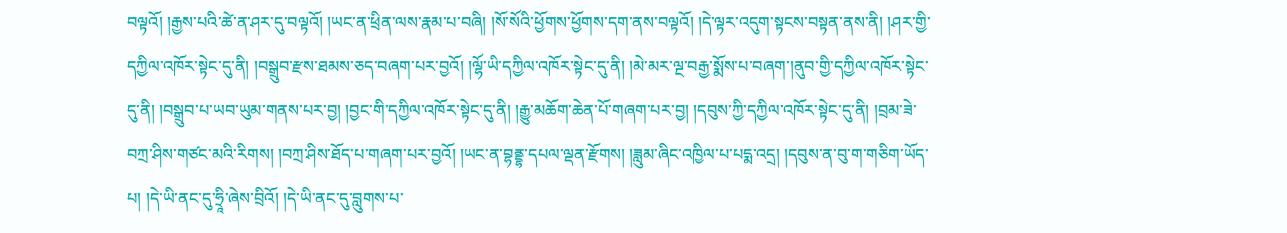བལྟའོ། །རྒྱས་པའི་ཚེ་ན་ཤར་དུ་བལྟའོ། །ཡང་ན་ཕྲིན་ལས་རྣམ་པ་བཞི། །སོ་སོའི་ཕྱོགས་ཕྱོགས་དག་ནས་བལྟའོ། །དེ་ལྟར་འདུག་སྟངས་བསྟན་ནས་ནི། །ཤར་གྱི་དཀྱིལ་འཁོར་སྟེང་དུ་ནི། །བསྒྲུབ་རྫས་ཐམས་ཅད་བཞག་པར་བྱའོ། །ལྷོ་ཡི་དཀྱིལ་འཁོར་སྟེང་དུ་ནི། །མེ་མར་ལྔ་བརྒྱ་སྨོས་པ་བཞག་།ནུབ་གྱི་དཀྱིལ་འཁོར་སྟེང་དུ་ནི། །བསྒྲུབ་པ་ཡབ་ཡུམ་གནས་པར་བྱ། །བྱང་གི་དཀྱིལ་འཁོར་སྟེང་དུ་ནི། །རྒྱུ་མཆོག་ཆེན་པོ་གཞག་པར་བྱ། །དབུས་ཀྱི་དཀྱིལ་འཁོར་སྟེང་དུ་ནི། །བྲམ་ཟེ་བཀྲ་ཤིས་གཙང་མའི་རིགས། །བཀྲ་ཤིས་ཐོད་པ་གཞག་པར་བྱའོ། །ཡང་ན་བྷནྡྷ་དཔལ་ལྡན་རྫོགས། །ཟླུམ་ཞིང་འཁྱིལ་པ་པདྨ་འདྲ། །དབུས་ན་བུ་ག་གཅིག་ཡོད་པ། །དེ་ཡི་ནང་དུ་ཧྲཱི་ཞེས་བྲིའོ། །དེ་ཡི་ནང་དུ་བླུགས་པ་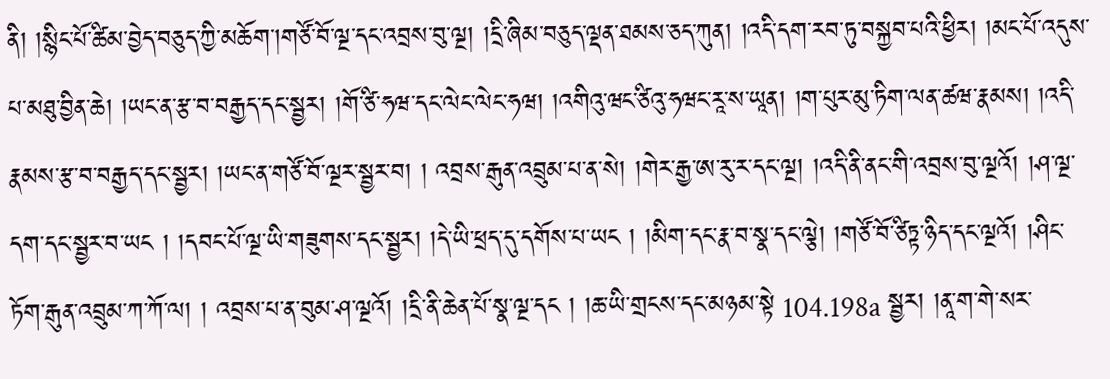ནི། །སྙིང་པོ་ཚིམ་བྱེད་བཅུད་ཀྱི་མཆོག་།གཙོ་བོ་ལྔ་དང་འབྲས་བུ་ལྔ། །དྲི་ཞིམ་བཅུད་ལྡན་ཐམས་ཅད་ཀུན། །འདི་དག་རབ་ཏུ་བསྐྱབ་པའི་ཕྱིར། །མང་པོ་འདུས་པ་མཐུ་བྱིན་ཆེ། །ཡང་ན་རྩ་བ་བརྒྱད་དང་སྦྱར། །གོ་ཙི་ཧཝ་དང་ལེང་ལེང་ཧཝ། །འགིའུ་ཝང་ཙིའུ་ཧཝང་རཱ་ས་ཡཱན། །ག་པུར་མུ་ཏིག་ལན་ཚཝ་རྣམས། །འདི་རྣམས་རྩ་བ་བརྒྱད་དང་སྦྱར། །ཡང་ན་གཙོ་བོ་ལྔར་སྦྱར་བ། ། འབྲས་རྒུན་འབྲུམ་པ་ན་སེ། །གེར་རྒྱ་ཨ་རུ་ར་དང་ལྔ། །འདི་ནི་ནང་གི་འབྲས་བུ་ལྔའོ། །ཤ་ལྔ་དག་དང་སྦྱར་བ་ཡང ། །དབང་པོ་ལྔ་ཡི་གཟུགས་དང་སྦྱར། །དེ་ཡི་ཕྲད་དུ་དགོས་པ་ཡང ། །མིག་དང་རྣ་བ་སྣ་དང་ལྕེ། །གཙོ་བོ་ཙིཏྟ་ཉིད་དང་ལྔའོ། །ཤིང་ཏོག་རྒུན་འབྲུམ་ཀ་ཀོ་ལ། ། འབྲས་པ་ན་བུམ་ཤ་ལྔའོ། །དྲི་ནི་ཆེན་པོ་སྣ་ལྔ་དང ། །ཆ་ཡི་གྲངས་དང་མཉམ་སྟེ 104.198a སྦྱར། །ནཱ་ག་གེ་སར་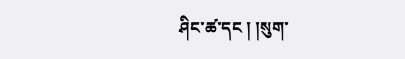ཤིང་ཚ་དང ། །སུག་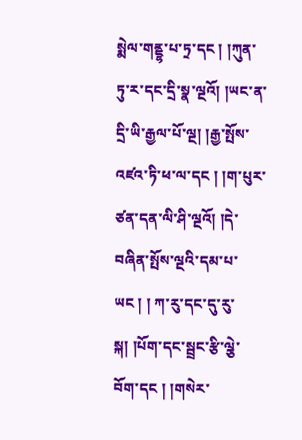སྨེལ་གནྡྷ་པ་ཏྲ་དང ། །ཀུན་ཏུ་ར་དང་དྲི་སྣ་ལྔའོ། །ཡང་ན་དྲི་ཡི་རྒྱལ་པོ་ལྔ། །རྒྱ་སྤོས་འཛའ་ཏི་ཕ་ལ་དང ། །ག་པུར་ཙན་དན་ལི་ཤི་ལྔའོ། །དེ་བཞིན་སྤོས་ལྔའི་དམ་པ་ཡང ། ། ཀ་རུ་དང་དུ་རུ་སྐ། །པོག་དང་སྦྲང་རྩི་ལྕེ་བོག་དང ། །གསེར་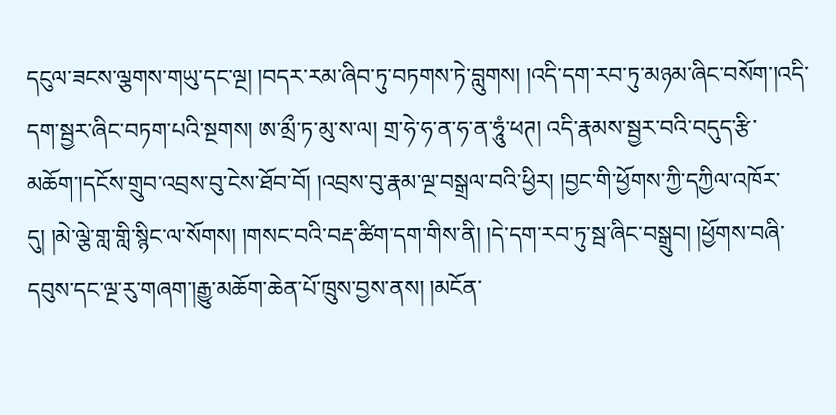དངུལ་ཟངས་ལྕགས་གཡུ་དང་ལྔ། །བདར་རམ་ཞིབ་ཏུ་བཏགས་ཏེ་བླུགས། །འདི་དག་རབ་ཏུ་མཉམ་ཞིང་བསོག་།འདི་དག་སྦྱར་ཞིང་བཏག་པའི་སྔགས། ཨ་མྲྀ་ཏ་མུ་ས་ལ། གྲ་ཧེ་ཧ་ན་ཧ་ན་ཧཱུཾ་ཕཊ། འདི་རྣམས་སྦྱར་བའི་བདུད་རྩི་མཆོག་།དངོས་གྲུབ་འབྲས་བུ་ངེས་ཐོབ་བོ། །འབྲས་བུ་རྣམ་ལྔ་བསྒྲལ་བའི་ཕྱིར། །བྱང་གི་ཕྱོགས་ཀྱི་དཀྱིལ་འཁོར་དུ། །མེ་ལྕེ་གླ་གླི་སྙིང་ལ་སོགས། །གསང་བའི་བརྡ་ཚིག་དག་གིས་ནི། །དེ་དག་རབ་ཏུ་སྦ་ཞིང་བསྒྲུབ། །ཕྱོགས་བཞི་དབུས་དང་ལྔ་རུ་གཞག་།རྒྱུ་མཆོག་ཆེན་པོ་ཁྲུས་བྱས་ནས། །མངོན་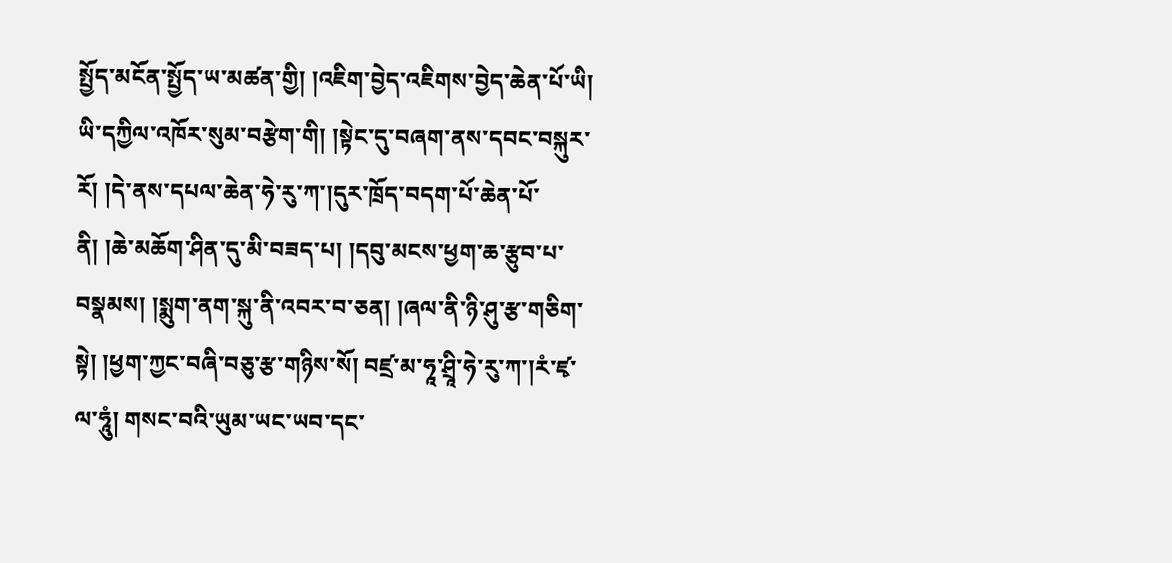སྤྱོད་མངོན་སྤྱོད་ཡ་མཚན་གྱི། །འཇིག་བྱེད་འཇིགས་བྱེད་ཆེན་པོ་ཡི། ཡི་དཀྱིལ་འཁོར་སུམ་བརྩེག་གི། །སྟེང་དུ་བཞག་ནས་དབང་བསྐུར་རོ། །དེ་ནས་དཔལ་ཆེན་ཧེ་རུ་ཀ་།དུར་ཁྲོད་བདག་པོ་ཆེན་པོ་ནི། །ཆེ་མཆོག་ཤིན་དུ་མི་བཟད་པ། །དབུ་མངས་ཕྱག་ཆ་རྩུབ་པ་བསྣམས། །སྨུག་ནག་སྐུ་ནི་འབར་བ་ཅན། །ཞལ་ནི་ཉི་ཤུ་རྩ་གཅིག་སྟེ། །ཕྱག་ཀྱང་བཞི་བཅུ་རྩ་གཉིས་སོ། བཛྲ་མ་ཧཱ་ཤྲཱི་ཧེ་རུ་ཀ་།རཾ་ཛྭ་ལ་ཧཱུཾ། གསང་བའི་ཡུམ་ཡང་ཡབ་དང་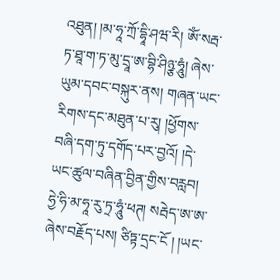འཐུན། །མ་ཧཱ་ཀྲོ་དྷཱི་ཤཝ་རི། ཨོཾ་སརྦ་ཏ་ཐཱ་ག་ཏ་མུ་དྲཱ་ཨ་བྷི་ཤིཉྩ་ཧཱུཾ། ཞེས་ཡུམ་དབང་བསྐུར་ནས། གཞན་ཡང་རིགས་དང་མཐུན་པ་རུ། །ཕྱོགས་བཞི་དག་ཏུ་དགོད་པར་བྱའོ། །དེ་ཡང་ཚུལ་བཞིན་བྱིན་གྱིས་བརླབ། ཧྱེ་ཧི་མ་ཧཱ་རུ་ཏྲ་ཧཱུཾ་ཕཊ། སརྦེད་ཨ་ཨ་ཞེས་བརྗོད་པས། ཙིཏྟ་དྲང་ངོ ། །ཡང་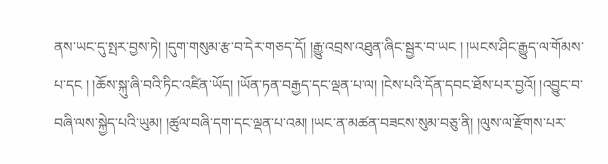ནས་ཡང་དུ་སྤར་བྱས་ཏེ། །དུག་གསུམ་རྩ་བ་དེར་གཅད་དོ། །རྒྱུ་འབྲས་འཐུན་ཞིང་སྦྱར་བ་ཡང ། །ཡངས་ཤིང་རྒྱུད་ལ་གོམས་པ་དང ། །ཆོས་སྐུ་ཞི་བའི་ཏིང་འཛིན་ཡོད། །ཡོན་ཏན་བརྒྱད་དང་ལྡན་པ་ལ། །ངེས་པའི་དོན་དབང་ཐོས་པར་བྱའོ། །འབྱུང་བ་བཞི་ལས་སྐྱེད་པའི་ཡུམ། །ཚུལ་བཞི་དག་དང་ལྡན་པ་འམ། །ཡང་ན་མཚན་བཟངས་སུམ་བཅུ་ནི། །ལུས་ལ་རྫོགས་པར་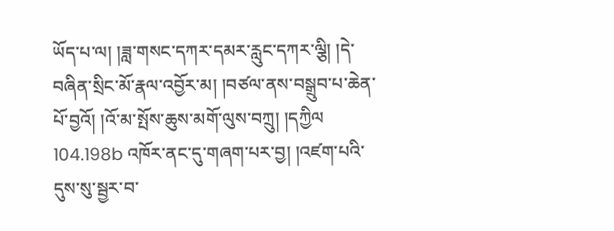ཡོད་པ་ལ། །ཟླ་གསང་དཀར་དམར་རླུང་དཀར་ལྕི། །དེ་བཞིན་སྲིང་མོ་རྣལ་འབྱོར་མ། །བཙལ་ནས་བསྒྲུབ་པ་ཆེན་པོ་བྱའོ། །འོ་མ་སྤོས་ཆུས་མགོ་ལུས་བཀྲུ། །དཀྱིལ 104.198b འཁོར་ནང་དུ་གཞག་པར་བྱ། །འཛག་པའི་དུས་སུ་སྦྱར་བ་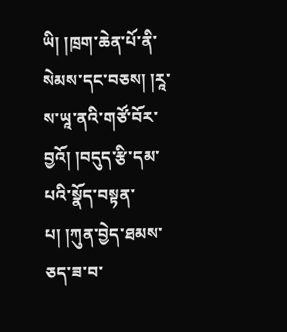ཡི། །ཁྲག་ཆེན་པོ་ནི་སེམས་དང་བཅས། །རཱ་ས་ཡཱ་ནའི་གཙོ་བོར་བྱའོ། །བདུད་རྩི་དམ་པའི་སྣོད་བསྟན་པ། །ཀུན་བྱེད་ཐམས་ཅད་ཟ་བ་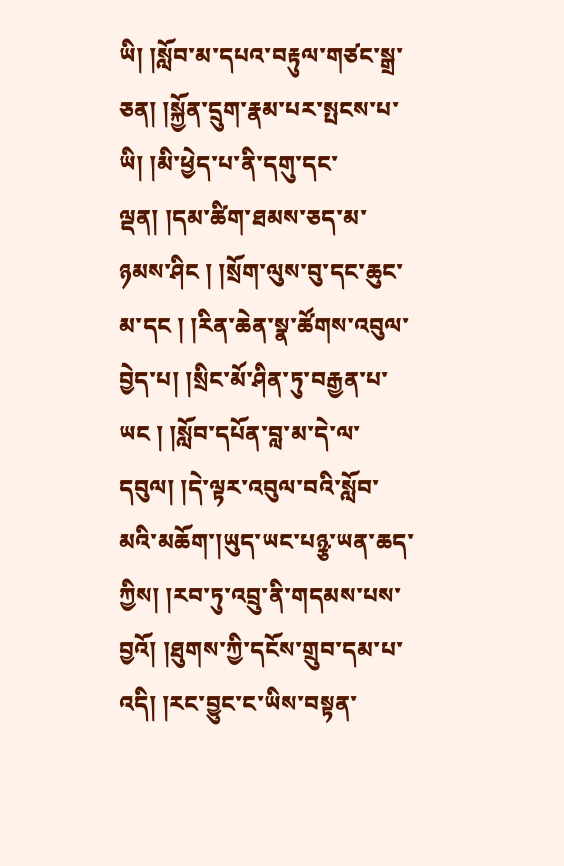ཡི། །སློབ་མ་དཔའ་བརྟུལ་གཙང་སྒྲ་ཅན། །སྐྱོན་དྲུག་རྣམ་པར་སྤངས་པ་ཡི། །མི་ཕྱེད་པ་ནི་དགུ་དང་ལྡན། །དམ་ཚིག་ཐམས་ཅད་མ་ཉམས་ཤིང ། །སྲོག་ལུས་བུ་དང་ཆུང་མ་དང ། །རིན་ཆེན་སྣ་ཚོགས་འབུལ་བྱེད་པ། །སྲིང་མོ་ཤིན་ཏུ་བརྒྱན་པ་ཡང ། །སློབ་དཔོན་བླ་མ་དེ་ལ་དབུལ། །དེ་ལྟར་འབུལ་བའི་སློབ་མའི་མཆོག་།ཡུད་ཡང་པཉྩ་ཡན་ཆད་ཀྱིས། །རབ་ཏུ་འབྲུ་ནི་གདམས་པས་བྱའོ། །ཐུགས་ཀྱི་དངོས་གྲུབ་དམ་པ་འདི། །རང་བྱུང་ང་ཡིས་བསྟན་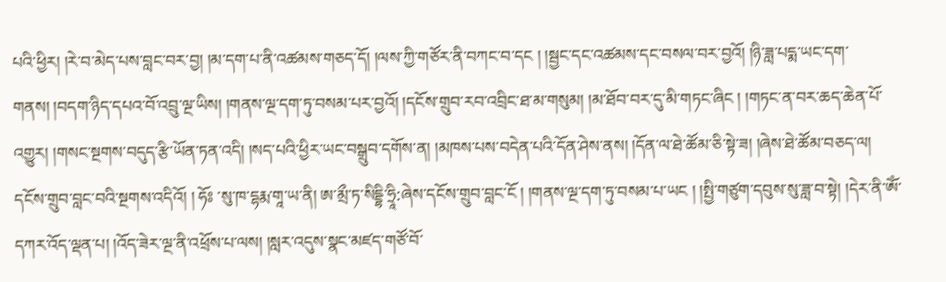པའི་ཕྱིར། །རེ་བ་མེད་པས་བླང་བར་བྱ། །མ་དག་པ་ནི་འཚམས་གཅད་དོ། །ལས་ཀྱི་གཙོར་ནི་བཀང་བ་དང ། །སྦྱང་དང་འཚམས་དང་བསལ་བར་བྱའོ། །ཉི་ཟླ་པདྨ་ཡང་དག་གནས། །བདག་ཉིད་དཔའ་བོ་འབྲུ་ལྔ་ཡིས། །གནས་ལྔ་དག་ཏུ་བསམ་པར་བྱའོ། །དངོས་གྲུབ་རབ་འབྲིང་ཐ་མ་གསུམ། །མ་ཐོབ་བར་དུ་མི་གཏང་ཞིང ། །གཏང་ན་བར་ཆད་ཆེན་པོ་འགྱུར། །གསང་སྔགས་བདུད་རྩི་ཡོན་ཏན་འདི། །སད་པའི་ཕྱིར་ཡང་བསྒྲུབ་དགོས་ན། །མཁས་པས་བདེན་པའི་དོན་ཤེས་ནས། །དོན་ལ་ཐེ་ཚོམ་ཅི་སྟེ་ཟ། །ཞེས་ཐེ་ཚོམ་བཅད་ལ། དངོས་གྲུབ་བླང་བའི་སྔགས་འདིའོ། ། ཧོཿ ་སུ་ཁ་དྷརྨ་གཱ་ཡ་ནི། ཨ་མྲྀ་ཏ་སིདྡྷི་ཧྲཱི:ཞེས་དངོས་གྲུབ་བླང་ངོ ། །གནས་ལྔ་དག་ཏུ་བསམ་པ་ཡང ། །སྤྱི་གཙུག་དབུས་སུ་ཟླ་བ་སྟེ། །དེར་ནི་ཨོཾ་དཀར་འོད་ལྡན་པ། །འོད་ཟེར་ལྔ་ནི་འཕྲོས་པ་ལས། །སླར་འདུས་སྣང་མཛད་གཙོ་བོ་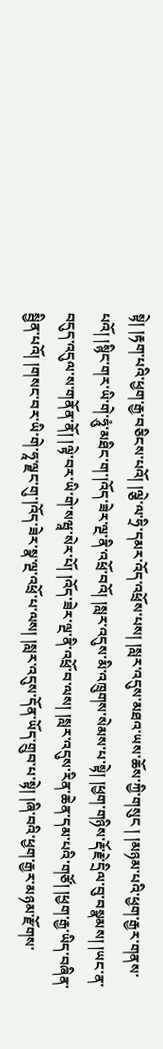སྟེ། །རྟག་པའི་ཕྱག་རྒྱ་བཅིངས་པའོ། །ལྕེ་ལ་ཧྲི་དམར་འོད་འཕྲོས་པས། །སླར་འདུས་མཐའ་ཡས་ཆོས་ཀྱི་གསུང ། །མཉམ་པའི་ཕྱག་རྒྱར་གནས་པའོ། །སྙིང་གར་ཡི་གེ་ཧཱུཾ་མཐིང་ག་།འོད་ཟེར་ལྔ་ནི་འཕྲོ་བའོ། །སླར་འདུས་མི་འཁྲུགས་སེམས་པ་སྟེ། །ཕྱག་གཉིས་རྡོ་རྗེ་དྲིལ་བུ་བསྣམས། །ཡང་ན་བདུད་འདུལ་ས་གནོན་ནོ། །ལྟེ་བར་ཡི་གེ་སཝཱ་སེར་པོ། །འོད་ཟེར་ལྔ་ནི་འཕྲོ་བ་ལས། །སླར་འདུས་རིན་ཆེན་དམ་པའི་གཙོ། །ཕྱག་རྒྱ་ཡིད་བཞིན་སྦྱིན་པའོ། །གསང་བར་ཡི་གེ་ཧཱ་ལྗང་གུ་།འོད་ཟེར་སྣ་ལྔ་འཕྲོ་པ་ལས། །སླར་འདུས་དོན་ཡོད་གྲུབ་པ་སྟེ། །ཞི་བའི་ཕྱག་རྒྱར་མཉམ་རྫོགས་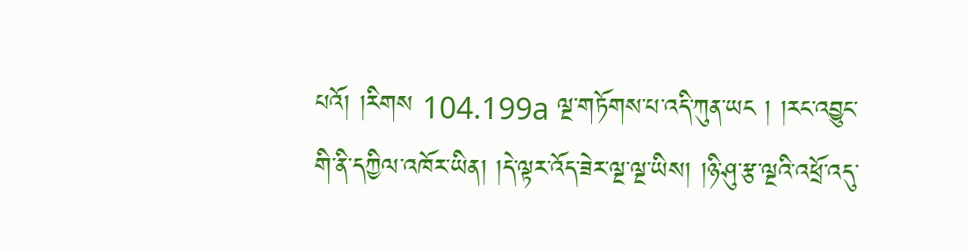པའོ། །རིགས 104.199a ལྔ་གཏོགས་པ་འདི་ཀུན་ཡང ། །རང་འབྱུང་གི་ནི་དཀྱིལ་འཁོར་ཡིན། །དེ་ལྟར་འོད་ཟེར་ལྔ་ལྔ་ཡིས། །ཉི་ཤུ་རྩ་ལྔའི་འཕྲོ་འདུ་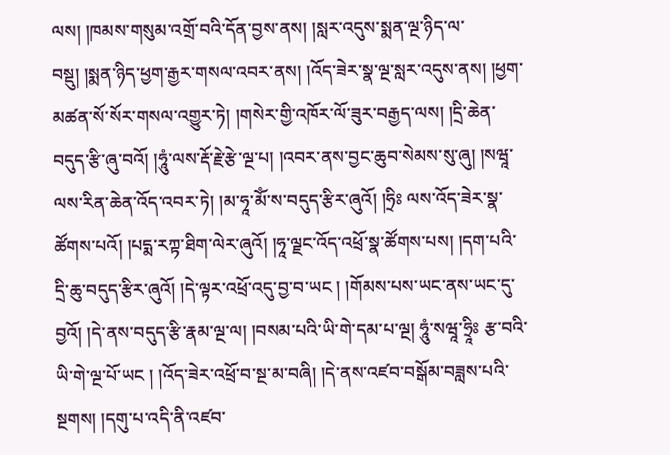ལས། །ཁམས་གསུམ་འགྲོ་བའི་དོན་བྱས་ནས། །སླར་འདུས་སྨན་ལྔ་ཉིད་ལ་བསྡུ། །སྨན་ཉིད་ཕྱག་རྒྱར་གསལ་འབར་ནས། །འོད་ཟེར་སྣ་ལྔ་སླར་འདུས་ནས། །ཕྱག་མཚན་སོ་སོར་གསལ་འགྱུར་ཏེ། །གསེར་གྱི་འཁོར་ལོ་ཟུར་བརྒྱད་ལས། །དྲི་ཆེན་བདུད་རྩི་ཞུ་བའོ། །ཧཱུཾ་ལས་རྡོ་རྗེ་རྩེ་ལྔ་པ། །འབར་ནས་བྱང་ཆུབ་སེམས་སུ་ཞུ། །སཝཱ་ལས་རིན་ཆེན་འོད་འབར་ཏེ། །མ་ཧཱ་མོཾ་ས་བདུད་རྩིར་ཞུའོ། །ཧྲིཿ ལས་འོད་ཟེར་སྣ་ཚོགས་པའོ། །པདྨ་རཀྟ་ཐིག་ལེར་ཞུའོ། །ཧཱ་ལྗང་འོད་འཕྲོ་སྣ་ཚོགས་པས། །དག་པའི་དྲི་ཆུ་བདུད་རྩིར་ཞུའོ། །དེ་ལྟར་འཕྲོ་འདུ་བྱ་བ་ཡང ། །གོམས་པས་ཡང་ནས་ཡང་དུ་བྱའོ། །དེ་ནས་བདུད་རྩི་རྣམ་ལྔ་ལ། །བསམ་པའི་ཡི་གེ་དམ་པ་ལྔ། ཧཱུཾ་སཝཱ་ཧྲཱིཿ རྩ་བའི་ཡི་གེ་ལྔ་པོ་ཡང ། །འོད་ཟེར་འཕྲོ་བ་སྔ་མ་བཞི། །དེ་ནས་འཛབ་བསྒོམ་བཟླས་པའི་སྔགས། །དགུ་པ་འདི་ནི་འཛབ་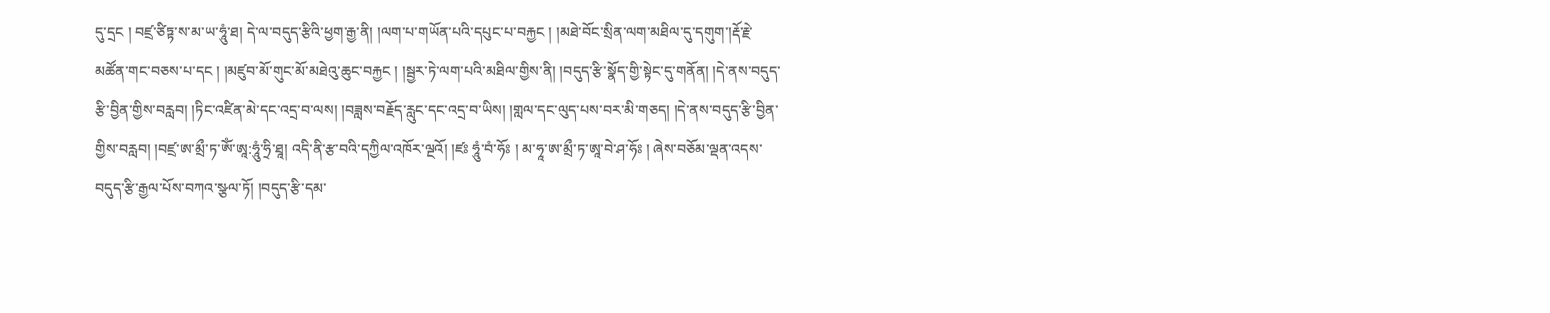དུ་དྲང ། བཛྲ་ཙིཏྟ་ས་མ་ཡ་ཧཱུཾ་ཐ། དེ་ལ་བདུད་རྩིའི་ཕྱག་རྒྱ་ནི། །ལག་པ་གཡོན་པའི་དཔུང་པ་བརྐྱང ། །མཐེ་བོང་སྲིན་ལག་མཐིལ་དུ་དགུག་།རྡོ་རྗེ་མཚོན་གང་བཅས་པ་དང ། །མཛུབ་མོ་གུང་མོ་མཐེའུ་ཆུང་བརྐྱང ། །སྦྱར་ཏེ་ལག་པའི་མཐིལ་གྱིས་ནི། །བདུད་རྩི་སྣོད་གྱི་སྟེང་དུ་གནོན། །དེ་ནས་བདུད་རྩི་བྱིན་གྱིས་བརླབ། །ཏིང་འཛིན་མེ་དང་འདྲ་བ་ལས། །བཟླས་བརྗོད་རླུང་དང་འདྲ་བ་ཡིས། །གླལ་དང་ལུད་པས་བར་མི་གཅད། །དེ་ནས་བདུད་རྩི་བྱིན་གྱིས་བརླབ། །བཛྲ་ཨ་མྲྀ་ཏ་ཨོཾ་ཨཱ:ཧཱུཾ་ཧྲི་ཐཱ། འདི་ནི་རྩ་བའི་དཀྱིལ་འཁོར་ལྔའོ། །ཛཿ ཧཱུཾ་བཾ་ཧོཿ ། མ་ཧཱ་ཨ་མྲྀ་ཏ་ཨཱ་བེ་ཤ་ཧོཿ ། ཞེས་བཅོམ་ལྡན་འདས་བདུད་རྩི་རྒྱལ་པོས་བཀའ་སྩལ་ཏོ། །བདུད་རྩི་དམ་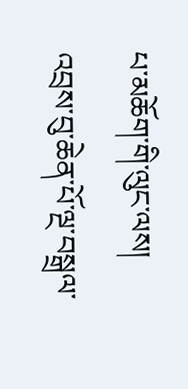པ་མཆོག་གི་ལུང་ལས། འབྲས་བུ་ཆེན་པོ་ལྔ་བསྒྲལ་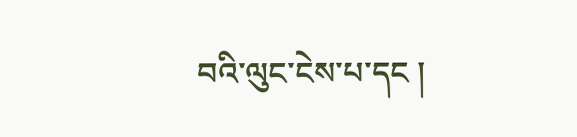བའི་ལུང་ངེས་པ་དང །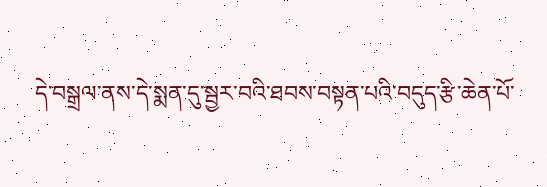དེ་བསྒྲལ་ནས་དེ་སྨན་དུ་སྦྱར་བའི་ཐབས་བསྟན་པའི་བདུད་རྩི་ཆེན་པོ་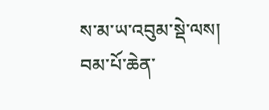ས་མ་ཡ་འབུམ་སྡེ་ལས། བམ་པོ་ཆེན་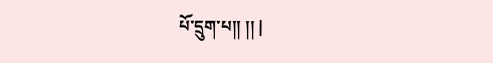པོ་དྲུག་པ།། །། |